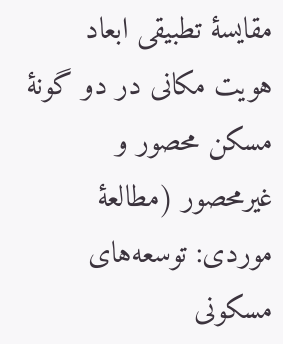مقایسۀ تطبیقی ابعاد هویت مکانی در دو گونۀ مسکن محصور و غیرمحصور (مطالعۀ موردی: توسعه‌های مسکونی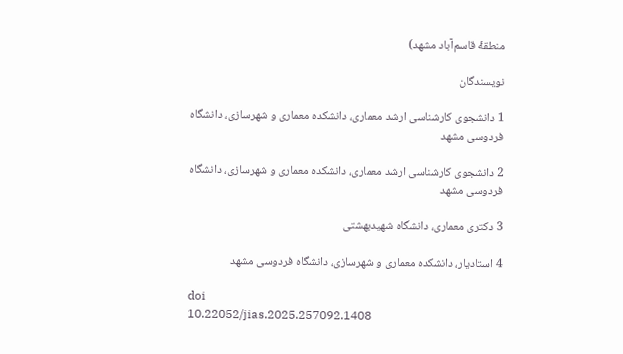منطقۀ قاسم‌آباد مشهد)

نویسندگان

1 دانشجوی کارشناسی ارشد معماری، دانشکده معماری و شهرسازی، دانشگاه فردوسی مشهد

2 دانشجوی کارشناسی ارشد معماری، دانشکده معماری و شهرسازی، دانشگاه فردوسی مشهد

3 دکتری معماری، دانشگاه شهیدبهشتی

4 استادیار، دانشکده معماری و شهرسازی، دانشگاه فردوسی مشهد

doi
10.22052/jias.2025.257092.1408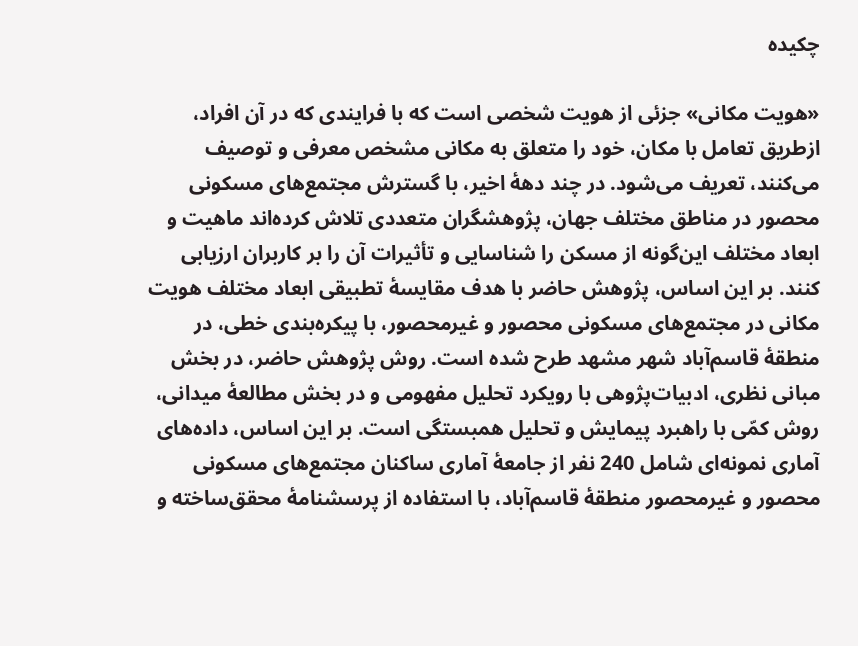چکیده

«هویت مکانی» جزئی از هویت شخصی است که با فرایندی که در آن افراد، ازطریق تعامل با مکان، خود را متعلق به مکانی مشخص معرفی و توصیف می‌کنند، تعریف می‌شود. در چند دهۀ اخیر، با گسترش مجتمع‌های مسکونی محصور در مناطق مختلف جهان، پژوهشگران متعددی تلاش کرده‌اند ماهیت و ابعاد مختلف این‌گونه از مسکن را شناسایی و تأثیرات آن را بر کاربران ارزیابی کنند. بر این اساس، پژوهش حاضر با هدف مقایسۀ تطبیقی ابعاد مختلف هویت مکانی در مجتمع‌های مسکونی محصور و غیرمحصور، با پیکره‌بندی خطی، در منطقۀ قاسم‌آباد شهر مشهد طرح شده است. روش پژوهش حاضر، در بخش مبانی نظری، ادبیات‌پژوهی با رویکرد تحلیل مفهومی و در بخش مطالعۀ میدانی، روش کمّی با راهبرد پیمایش و تحلیل همبستگی است. بر این اساس، داده‌‌های آماری نمونه‌ای شامل 240 نفر از جامعۀ آماری ساکنان مجتمع‌های مسکونی محصور و غیرمحصور منطقۀ قاسم‌آباد، با استفاده از پرسشنامۀ محقق‌ساخته و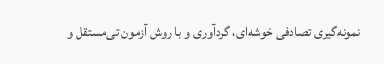نمونه‌گیری تصادفی خوشه‌ای، گردآوری و با روش آزمون تی‌مستقل و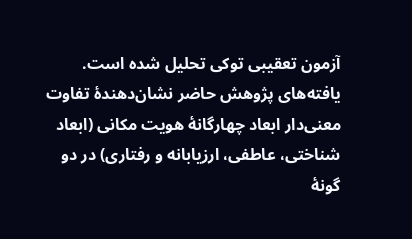آزمون تعقیبی توکی تحلیل شده است. یافته‌های پژوهش حاضر نشان‌دهندۀ تفاوت معنی‌دار ابعاد چهارگانۀ هویت مکانی (ابعاد شناختی، عاطفی، ارزیابانه و رفتاری) در دو گونۀ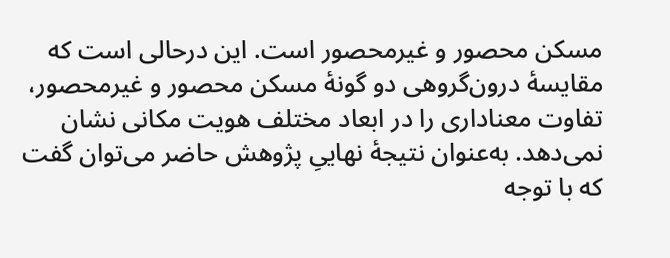مسکن محصور و غیرمحصور است. این درحالی است که مقایسۀ درون‌گروهی دو گونۀ مسکن محصور و غیرمحصور، تفاوت معناداری را در ابعاد مختلف هویت مکانی نشان نمی‌دهد. به‌عنوان نتیجۀ نهاییِ پژوهش حاضر می‌توان گفت که با توجه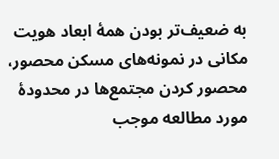به ضعیف‌تر بودن همۀ ابعاد هویت مکانی در نمونه‌های مسکن محصور، محصور کردن مجتمع‌ها در محدودۀ مورد مطالعه موجب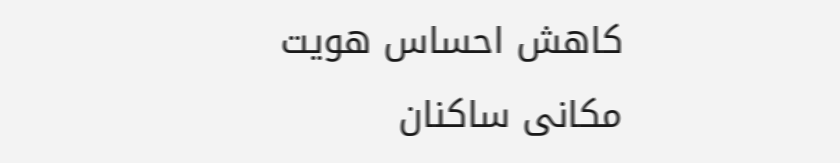کاهش احساس هویت مکانی ساکنان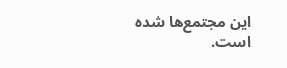این مجتمع‌ها شده است.